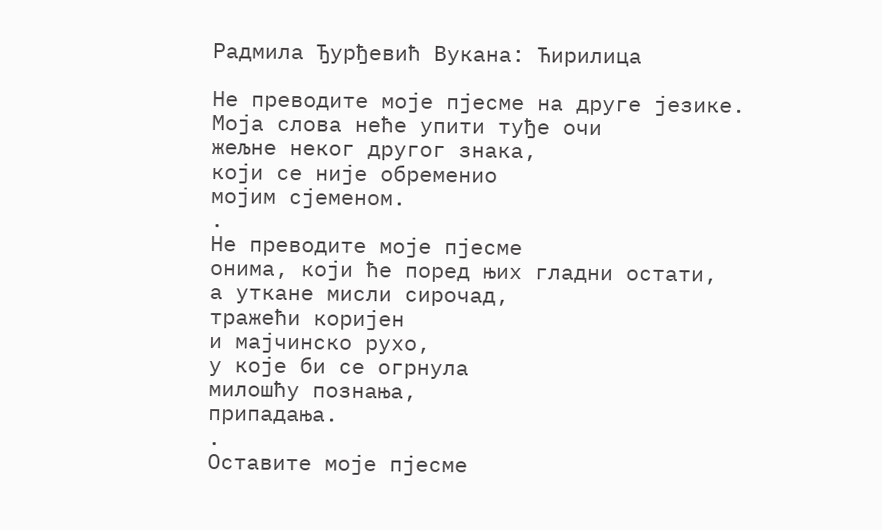Радмила Ђурђевић Вукана: Ћирилица

Не преводите моје пјесме на друге језике.
Моја слова неће упити туђе очи
жељне неког другог знака,
који се није обременио
мојим сјеменом.
.
Не преводите моје пјесме
онима, који ће поред њих гладни остати,
а уткане мисли сирочад,
тражећи коријен
и мајчинско рухо,
у које би се огрнула
милошћу познања,
припадања.
.
Оставите моје пјесме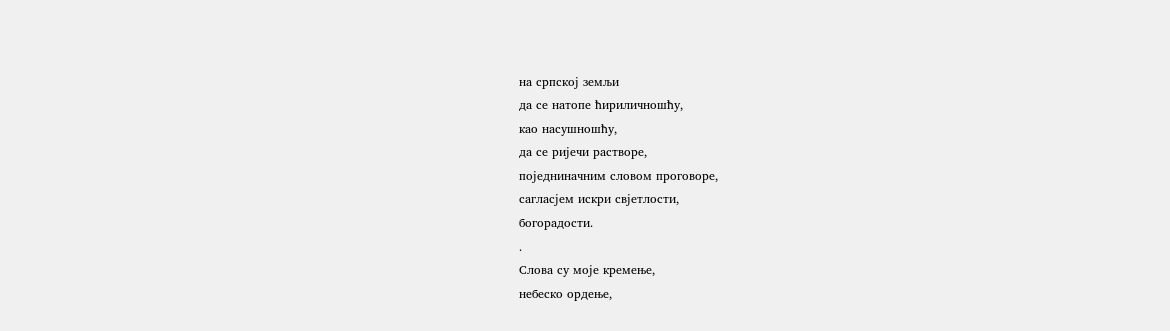на српској земљи
да се натопе ћириличношћу,
као насушношћу,
да се ријечи растворе,
поједниначним словом проговоре,
сагласјем искри свјетлости,
богорадости.
.
Слова су моје кремење,
небеско ордење,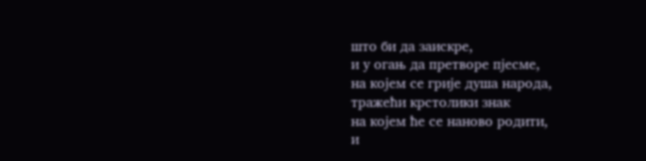што би да заискре,
и у огањ да претворе пјесме,
на којем се грије душа народа,
тражећи крстолики знак
на којем ће се наново родити,
и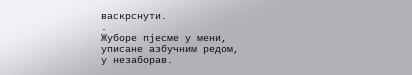васкрснути.
.
Жуборе пјесме у мени,
уписане азбучним редом,
у незаборав.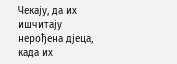Чекају, да их ишчитају
нерођена дјеца,
када их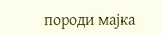породи мајка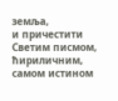земља,
и причестити Светим писмом,
ћириличним,
самом истином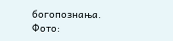богопознања.
Фото: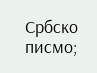Србско писмо;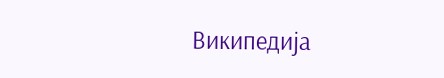Википедија